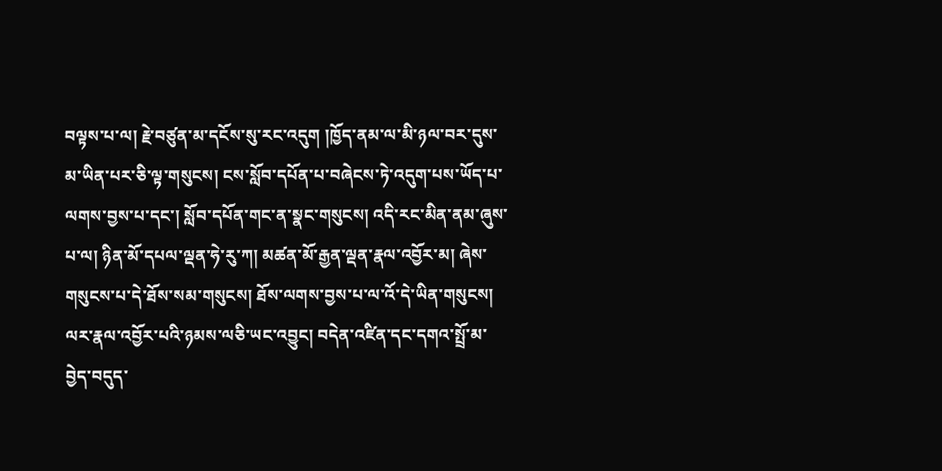བལྟས་པ་ལ། རྗེ་བཙུན་མ་དངོས་སུ་རང་འདུག །ཁྱོད་ནམ་ལ་མི་ཉལ་བར་དུས་མ་ཡིན་པར་ཅི་ལྟ་གསུངས། ངས་སློབ་དཔོན་པ་བཞེངས་ཏེ་འདུག་པས་ཡོད་པ་ལགས་བྱས་པ་དང་། སློབ་དཔོན་གང་ན་སྣང་གསུངས། འདི་རང་མིན་ནམ་ཞུས་པ་ལ། ཉིན་མོ་དཔལ་ལྡན་ཧེ་རུ་ཀ། མཚན་མོ་རྒྱན་ལྡན་རྣལ་འབྱོར་མ། ཞེས་གསུངས་པ་དེ་ཐོས་སམ་གསུངས། ཐོས་ལགས་བྱས་པ་ལ་འོ་དེ་ཡིན་གསུངས། ལར་རྣལ་འབྱོར་པའི་ཉམས་ལཅི་ཡང་འབྱུང། བདེན་འཛིན་དང་དགའ་སྤྲོ་མ་བྱེད་བདུད་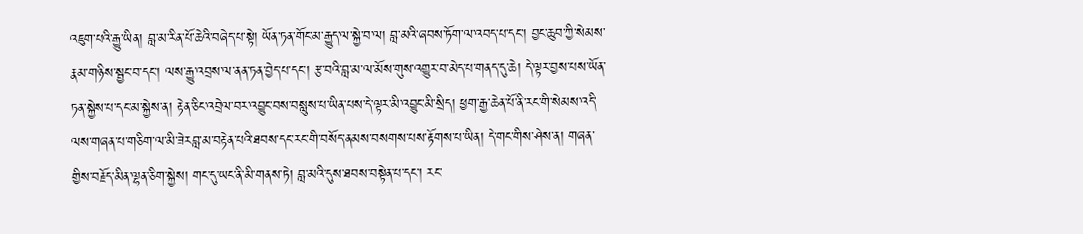འཇུག་པའི་རྒྱུ་ཡིན། བླ་མ་རིན་པོ་ཆེའི་བཞེད་པ་སྟེ། ཡོན་ཏན་གོང་མ་རྒྱུད་ལ་སྐྱེ་བ་ལ། བླ་མའི་ཞབས་ཏོག་ལ་འབད་པ་དང་། བྱང་ཆུབ་ཀྱི་སེམས་རྣམ་གཉིས་སྦྱང་བ་དང་། ལས་རྒྱུ་འབྲས་ལ་ནན་ཏན་བྱེད་པ་དང་། རྩ་བའི་བླ་མ་ལ་མོས་གུས་འགྱུར་བ་མེད་པ་གནད་དུ་ཆེ། དེ་ལྟར་བྱས་པས་ཡོན་ཏན་སྐྱེས་པ་དང་མ་སྐྱེས་ན། རྟེན་ཅིང་འབྲེལ་བར་འབྱུང་བས་བསླུས་པ་ཡིན་པས་དེ་ལྟར་མི་འབྱུང་མི་སྲིད། ཕྱག་རྒྱ་ཆེན་པོ་ནི་རང་གི་སེམས་འདི་ལས་གཞན་པ་གཅིག་ལ་མི་ཟེརབླ་མ་བརྟེན་པའི་ཐབས་དང་རང་གི་བསོད་ནམས་བསགས་པས་རྟོགས་པ་ཡིན། དེ་གང་གིས་ཤེས་ན། གཞན་གྱིས་བརྗོད་མིན་ལྷན་ཅིག་སྐྱེས། གང་དུ་ཡང་ནི་མི་གནས་ཏེ། བླ་མའི་དུས་ཐབས་བསྟེན་པ་དང་། རང་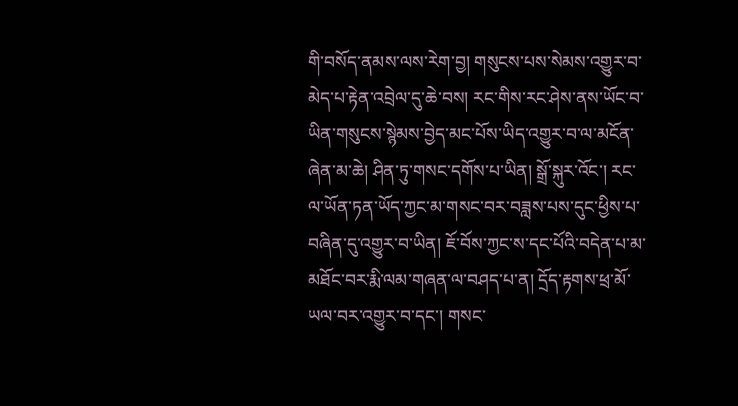གི་བསོད་ནམས་ལས་རེག་བྱ། གསུངས་པས་སེམས་འགྱུར་བ་མེད་པ་རྟེན་འབྲེལ་དུ་ཆེ་བས། རང་གིས་རང་ཤེས་ནས་ཡོང་བ་ཡིན་གསུངས་སྙེམས་བྱེད་མང་པོས་ཡིད་འགྱུར་བ་ལ་མངོན་ཞེན་མ་ཆེ། ཤིན་ཏུ་གསང་དགོས་པ་ཡིན། སྒྲོ་སྐུར་འོང་། རང་ལ་ཡོན་ཏན་ཡོད་ཀྱང་མ་གསང་བར་བཟླས་པས་དུང་ཕྱིས་པ་བཞིན་དུ་འགྱུར་བ་ཡིན། ཇོ་བོས་ཀྱང་ས་དང་པོའི་བདེན་པ་མ་མཐོང་བར་རྨི་ལམ་གཞན་ལ་བཤད་པ་ན། དྲོད་རྟགས་ཕྲ་མོ་ཡལ་བར་འགྱུར་བ་དང་། གསང་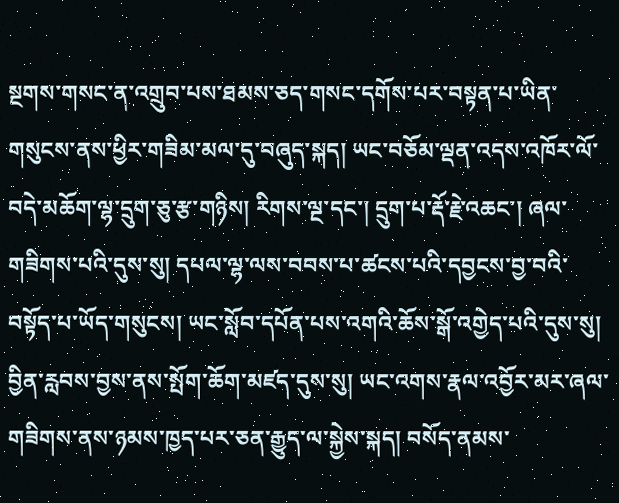སྔགས་གསང་ན་འགྲུབ་པས་ཐམས་ཅད་གསང་དགོས་པར་བསྟན་པ་ཡིན་གསུངས་ནས་ཕྱིར་གཟིམ་མལ་དུ་བཞུད་སྐད། ཡང་བཅོམ་ལྡན་འདས་འཁོར་ལོ་བདེ་མཆོག་ལྷ་དྲུག་ཅུ་རྩ་གཉིས། རིགས་ལྔ་དང་། དྲུག་པ་རྡོ་རྗེ་འཆང་། ཞལ་གཟིགས་པའི་དུས་སུ། དཔལ་ལྷ་ལས་བབས་པ་ཚངས་པའི་དབྱངས་བྱ་བའི་བསྟོད་པ་ཡོད་གསུངས། ཡང་སློབ་དཔོན་པས་འགའི་ཆོས་སྒོ་འགྱེད་པའི་དུས་སུ། བྱིན་རླབས་བྱས་ནས་སྤོག་ཆོག་མཛད་དུས་སུ། ཡང་འགས་རྣལ་འབྱོར་མར་ཞལ་གཟིགས་ནས་ཉམས་ཁྱད་པར་ཅན་རྒྱུད་ལ་སྐྱེས་སྐད། བསོད་ནམས་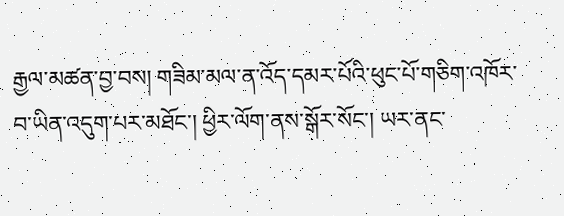རྒྱལ་མཚན་བྱ་བས། གཟིམ་མལ་ན་འོད་དམར་པོའི་ཕུང་པོ་གཅིག་འཁོར་བ་ཡིན་འདུག་པར་མཐོང་། ཕྱིར་ལོག་ནས་སྒོར་སོང་། ཡར་ནང་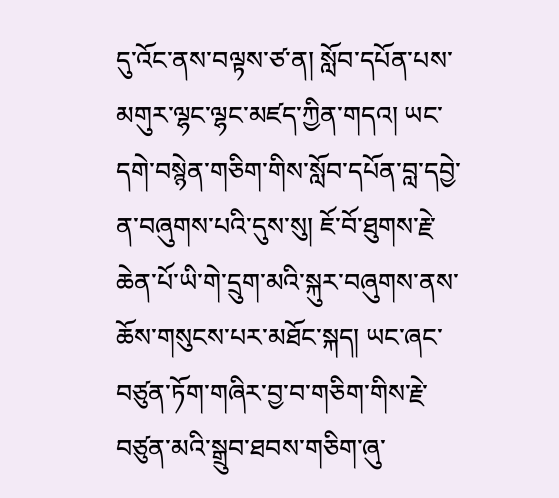དུ་འོང་ནས་བལྟས་ཙ་ན། སློབ་དཔོན་པས་མགུར་ལྷང་ལྷང་མཛད་ཀྱིན་གདའ། ཡང་དགེ་བསྙེན་གཅིག་གིས་སློབ་དཔོན་བླ་དབྱེ་ན་བཞུགས་པའི་དུས་སུ། ཇོ་བོ་ཐུགས་རྗེ་ཆེན་པོ་ཡི་གེ་དྲུག་མའི་སྐུར་བཞུགས་ནས་ཆོས་གསུངས་པར་མཐོང་སྐད། ཡང་ཞང་བཙུན་ཏོག་གཞིར་བྱ་བ་གཅིག་གིས་རྗེ་བཙུན་མའི་སྒྲུབ་ཐབས་གཅིག་ཞུ་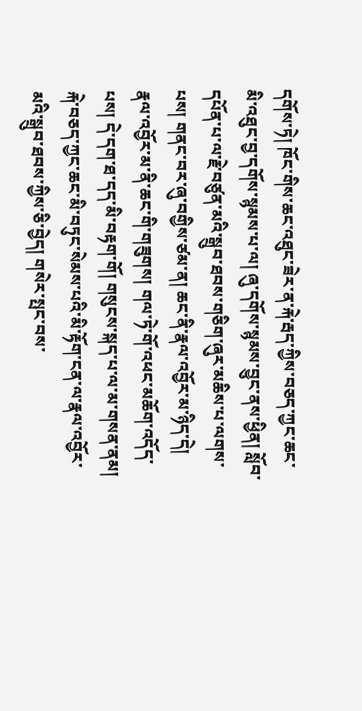དགོས་ཏེ། ཁོང་གིས་ཆང་འཐུང་ཟེར་ན་རྐེ་རྦད་ཀྱིས་བཅད་ཀྱང་ཆང་མི་འཐུང་བྱ་དགོས་སྙམས་པ་ལ། ཞུ་དགོས་སྙམས་བྱུང་ནས་ཕྱིན། སློབ་དཔོན་པ་ལ་རྗེ་བཙུན་མའི་སྒྲུབ་ཐབས་གཅིག་ཞུར་མཆིས་པ་ལགས་པས། གནང་བར་ཞུ་བགྱིས་ཙམ་ན། ཆང་ནི་རྣལ་འབྱོར་མ་ཉིད་དེ། རྣལ་འབྱོར་མ་ནི་ཆང་གི་གཟུགས། གལ་ཏེ་གོ་འཕང་མཆོག་འདོད་པས། དེ་དག་ཐ་དད་མི་བརྟག་གོ། གསུངས་སྐད་པ་ལ་མ་གསན་ནམ། རྐེ་བཅད་ཀྱང་ཆང་མི་བཏུང་སེམས་པའི་མི་རྟོག་ངན་ལ་རྣལ་འབྱོར་མའི་སྒྲུབ་ཐབས་ཀྱིས་ཅི་བྱེད། གསེར་སྤང་བས་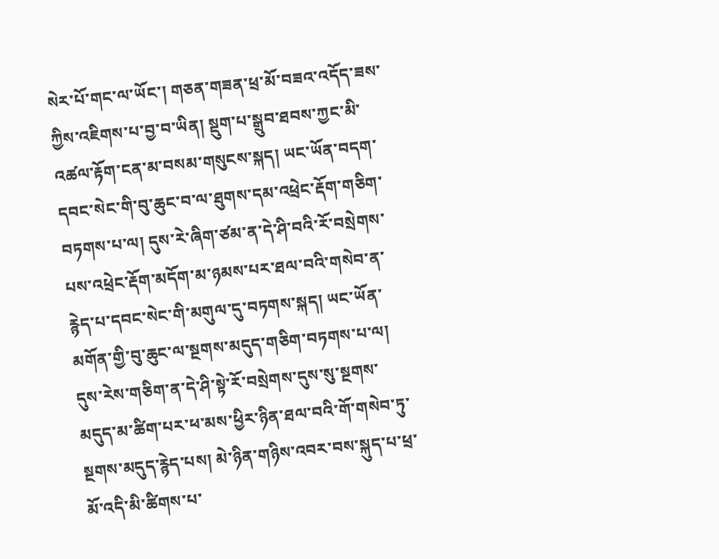སེར་པོ་གང་ལ་ཡོང་། གཅན་གཟན་ཕྲ་མོ་བཟའ་འདོད་ཟས་ཀྱིས་འཇིགས་པ་བྱ་བ་ཡིན། སྡུག་པ་སྒྲུབ་ཐབས་ཀྱང་མི་འཚལ་རྟོག་ངན་མ་བསམ་གསུངས་སྐད། ཡང་ཡོན་བདག་དབང་སེང་གི་བུ་ཆུང་བ་ལ་ཐུགས་དམ་འཕྲེང་རྡོག་གཅིག་བཏགས་པ་ལ། དུས་རེ་ཞིག་ཙམ་ན་དེ་ཤི་བའི་རོ་བསྲེགས་པས་འཕྲེང་རྡོག་མདོག་མ་ཉམས་པར་ཐལ་བའི་གསེབ་ན་རྙེད་པ་དབང་སེང་གི་མགུལ་དུ་བཏགས་སྐད། ཡང་ཡོན་མགོན་གྱི་བུ་ཆུང་ལ་སྔགས་མདུད་གཅིག་བཏགས་པ་ལ། དུས་རེས་གཅིག་ན་དེ་ཤི་སྟེ་རོ་བསྲེགས་དུས་སུ་སྔགས་མདུད་མ་ཚིག་པར་ཕ་མས་ཕྱིར་ཉིན་ཐལ་བའི་གོ་གསེབ་ཏུ་སྔགས་མདུད་རྙེད་པས། མེ་ཉིན་གཉིས་འབར་བས་སྐུད་པ་ཕྲ་མོ་འདི་མི་ཚིགས་པ་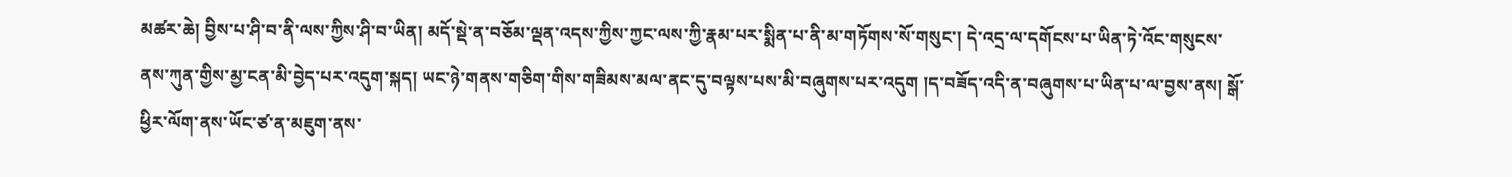མཚར་ཆེ། བྱིས་པ་ཤི་བ་ནི་ལས་ཀྱིས་ཤི་བ་ཡིན། མདོ་སྡེ་ན་བཅོམ་ལྡན་འདས་ཀྱིས་ཀྱང་ལས་ཀྱི་རྣམ་པར་སྨིན་པ་ནི་མ་གཏོགས་སོ་གསུང་། དེ་འདྲ་ལ་དགོངས་པ་ཡིན་ཏེ་འོང་གསུངས་ནས་ཀུན་གྱིས་མྱ་ངན་མི་བྱེད་པར་འདུག་སྐད། ཡང་ཉེ་གནས་གཅིག་གིས་གཟིམས་མལ་ནང་དུ་བལྟས་པས་མི་བཞུགས་པར་འདུག །ད་བཟོད་འདི་ན་བཞུགས་པ་ཡིན་པ་ལ་བྱས་ནས། སྒོ་ཕྱིར་ལོག་ནས་ཡོང་ཙ་ན་མཇུག་ནས་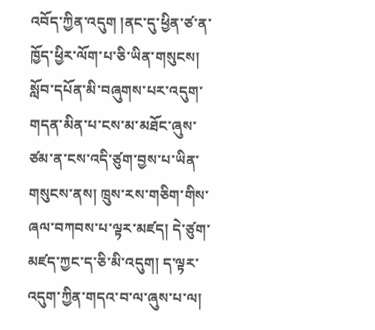འབོད་ཀྱིན་འདུག །ནང་དུ་ཕྱིན་ཙ་ན་ཁྱོད་ཕྱིར་ལོག་པ་ཅི་ཡིན་གསུངས། སློབ་དཔོན་མི་བཞུགས་པར་འདུག་གདན་མིན་པ་ངས་མ་མཐོང་ཞུས་ཙམ་ན་ངས་འདི་ཙུག་བྱས་པ་ཡིན་གསུངས་ནས། ཁྲུས་རས་གཅིག་གིས་ཞལ་བཀབས་པ་ལྟར་མཛད། དེ་ཙུག་མཛད་ཀྱང་ད་ཅི་མི་འདུག། ད་ལྟར་འདུག་ཀྱིན་གདའ་བ་ལ་ཞུས་པ་ལ།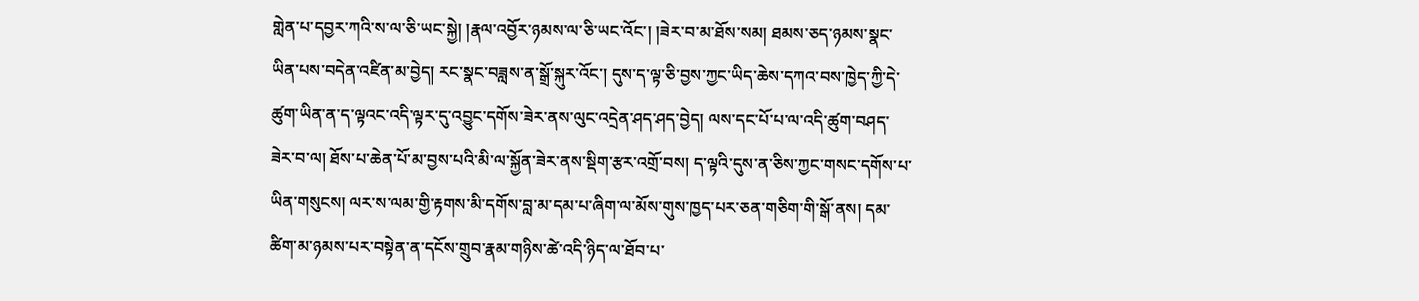གླེན་པ་དབྱར་ཀའི་ས་ལ་ཅི་ཡང་སྐྱེ། །རྣལ་འབྱོར་ཉམས་ལ་ཅི་ཡང་འོང་། །ཟེར་བ་མ་ཐོས་སམ། ཐམས་ཅད་ཉམས་སྣང་ཡིན་པས་བདེན་འཛིན་མ་བྱེད། རང་སྣང་བཟླས་ན་སྒྲོ་སྐུར་འོང་། དུས་ད་ལྟ་ཅི་བྱས་ཀྱང་ཡིད་ཆེས་དཀའ་བས་ཁྱེད་ཀྱི་དེ་ཚུག་ཡིན་ན་ད་ལྟའང་འདི་ལྟར་དུ་འབྱུང་དགོས་ཟེར་ནས་ལུང་འདྲེན་ཤད་ཤད་བྱེད། ལས་དང་པོ་པ་ལ་འདི་ཚུག་བཤད་ཟེར་བ་ལ། ཐོས་པ་ཆེན་པོ་མ་བྱས་པའི་མི་ལ་སྐྱོན་ཟེར་ནས་སྡིག་རྩར་འགྲོ་བས། ད་ལྟའི་དུས་ན་ཅིས་ཀྱང་གསང་དགོས་པ་ཡིན་གསུངས། ལར་ས་ལམ་གྱི་རྟགས་མི་དགོས་བླ་མ་དམ་པ་ཞིག་ལ་མོས་གུས་ཁྱད་པར་ཅན་གཅིག་གི་སྒོ་ནས། དམ་ཚིག་མ་ཉམས་པར་བསྟེན་ན་དངོས་གྲུབ་རྣམ་གཉིས་ཚེ་འདི་ཉིད་ལ་ཐོབ་པ་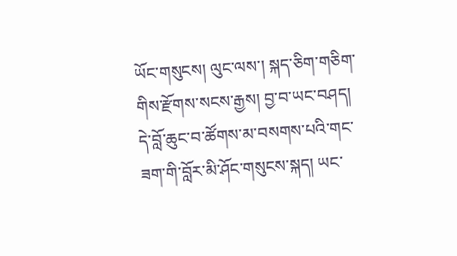ཡོང་གསུངས། ལུང་ལས་། སྐད་ཅིག་གཅིག་གིས་རྫོགས་སངས་རྒྱས། བྱ་བ་ཡང་བཤད། དེ་བློ་ཆུང་བ་ཚོགས་མ་བསགས་པའི་གང་ཟག་གི་བློར་མི་ཤོང་གསུངས་སྐད། ཡང་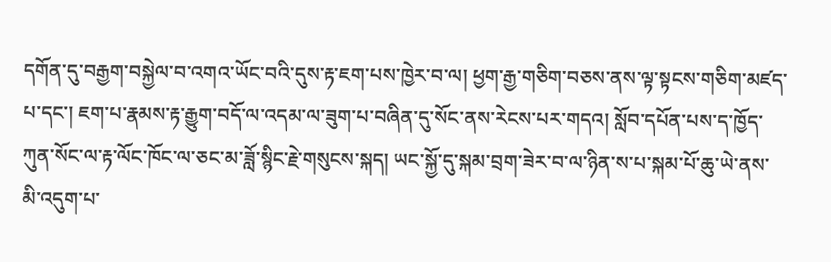དགོན་དུ་བརྒྱག་བསྐྱེལ་བ་འགའ་ཡོང་བའི་དུས་རྟ་ཇག་པས་ཁྱེར་བ་ལ། ཕྱག་རྒྱ་གཅིག་བཅས་ནས་ལྟ་སྟངས་གཅིག་མཛད་པ་དང་། ཇག་པ་རྣམས་རྟ་རྒྱུག་བདོ་ལ་འདམ་ལ་ཟུག་པ་བཞིན་དུ་སོང་ནས་རེངས་པར་གདའ། སློབ་དཔོན་པས་ད་ཁྱོད་ཀུན་སོང་ལ་རྟ་ལོང་ཁོང་ལ་ཅང་མ་ཟློ་སྙིང་རྗེ་གསུངས་སྐད། ཡང་སྐྱོ་དུ་སྐམ་བྲག་ཟེར་བ་ལ་ཉིན་ས་པ་སྐམ་པོ་ཆུ་ཡེ་ནས་མི་འདུག་པ་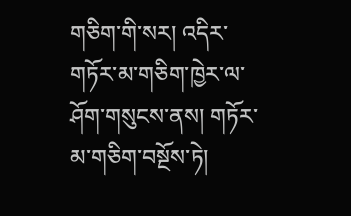གཅིག་གི་སར། འདིར་གཏོར་མ་གཅིག་ཁྱེར་ལ་ཤོག་གསུངས་ནས། གཏོར་མ་གཅིག་བསྔོས་ཏེ།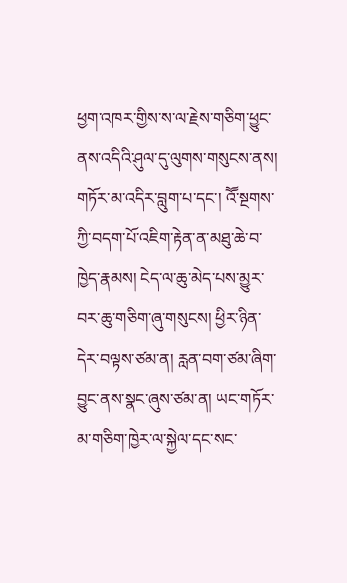ཕྱག་འཁར་གྱིས་ས་ལ་རྗེས་གཅིག་ཕྱུང་ནས་འདིའི་ཤུལ་དུ་ལུགས་གསུངས་ནས། གཏོར་མ་འདིར་བླུག་པ་དང་། འཽ་སྔགས་ཀྱི་བདག་པོ་འཇིག་རྟེན་ན་མཐུ་ཆེ་བ་ཁྱེད་རྣམས། ངེད་ལ་ཆུ་མེད་པས་མྱུར་བར་ཆུ་གཅིག་ཞུ་གསུངས། ཕྱིར་ཉིན་དེར་བལྟས་ཙམ་ན། རླན་བག་ཙམ་ཞིག་བྱུང་ནས་སྣང་ཞུས་ཙམ་ན། ཡང་གཏོར་མ་གཅིག་ཁྱེར་ལ་སྐྱེལ་དང་སང་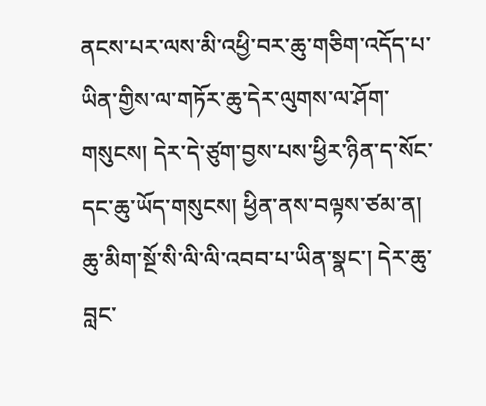ནངས་པར་ལས་མི་འཕྱི་བར་ཆུ་གཅིག་འདོད་པ་ཡིན་གྱིས་ལ་གཏོར་ཆུ་དེར་ལུགས་ལ་ཤོག་གསུངས། དེར་དེ་ཙུག་བྱས་པས་ཕྱིར་ཉིན་ད་སོང་དང་ཆུ་ཡོད་གསུངས། ཕྱིན་ནས་བལྟས་ཙམ་ན། ཆུ་མིག་སྔོ་སི་ལི་ལི་འབབ་པ་ཡིན་སྣང་། དེར་ཆུ་བླང་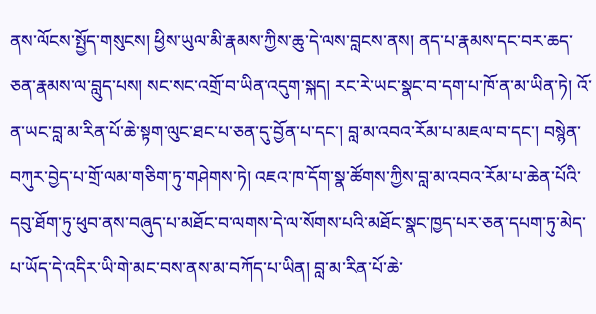ནས་ལོངས་སྤྱོད་གསུངས། ཕྱིས་ཡུལ་མི་རྣམས་ཀྱིས་ཆུ་དེ་ལས་བླངས་ནས། ནད་པ་རྣམས་དང་བར་ཆད་ཅན་རྣམས་ལ་བླུད་པས། སང་སང་འགྲོ་བ་ཡིན་འདུག་སྐད། རང་རེ་ཡང་སྣང་བ་དག་པ་ཁོ་ན་མ་ཡིན་ཏེ། འོ་ན་ཡང་བླ་མ་རིན་པོ་ཆེ་སྟག་ལུང་ཐང་པ་ཅན་དུ་བྱོན་པ་དང་། བླ་མ་འབའ་རོམ་པ་མཇལ་བ་དང་། བསྙེན་བཀུར་བྱེད་པ་གྲོ་ལམ་གཅིག་ཏུ་གཤེགས་ཏེ། འཇའ་ཁ་དོག་སྣ་ཚོགས་ཀྱིས་བླ་མ་འབའ་རོམ་པ་ཆེན་པོའི་དབུ་ཐོག་ཏུ་ཕུབ་ནས་བཞུད་པ་མཐོང་བ་ལགས་དེ་ལ་སོགས་པའི་མཐོང་སྣང་ཁྱད་པར་ཅན་དཔག་ཏུ་མེད་པ་ཡོད་དེ་འདིར་ཡི་གེ་མང་བས་ནས་མ་བཀོད་པ་ཡིན། བླ་མ་རིན་པོ་ཆེ་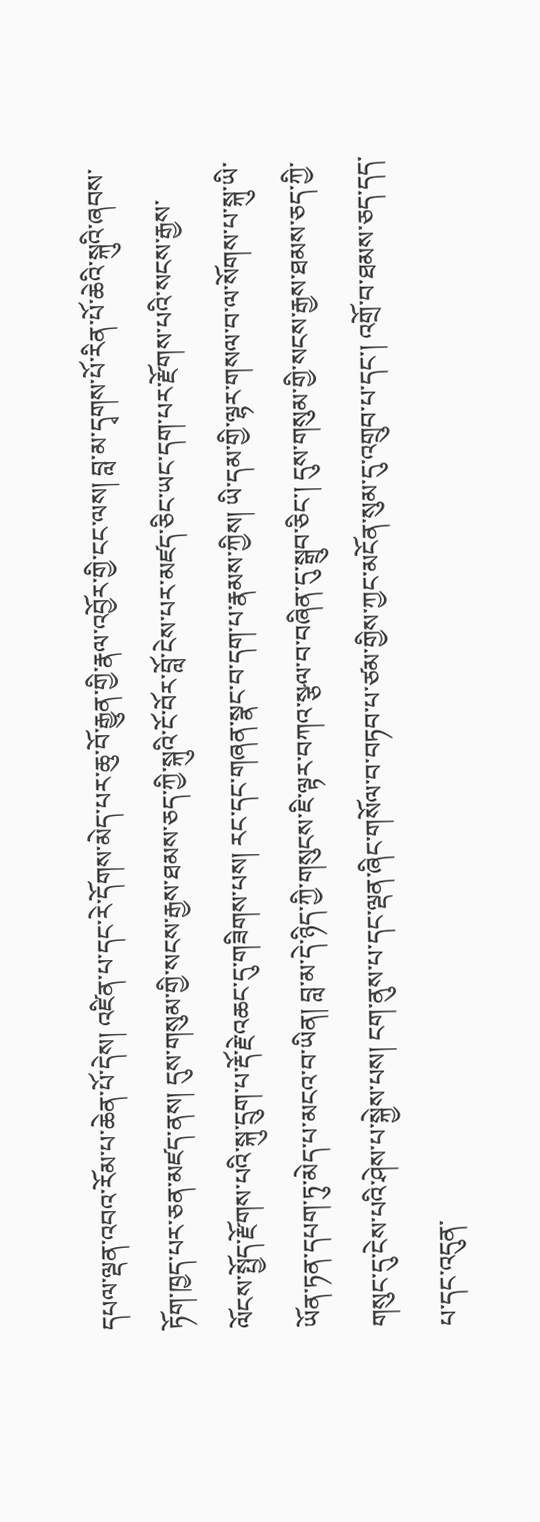དཔལ་ལྡན་འབའ་རོམ་པ་ཆེན་པོ་དེས། འཛིན་པ་དང་རེ་དོགས་མེད་པར་ཆུ་བོ་རྒྱུན་གྱི་རྣལ་འབྱོར་གྱི་ངང་ལས། བླ་མ་དྭགས་པོ་རིན་པོ་ཆེའི་སྐུའི་ཞབས་ཏོག་ཁྱད་པར་ཅན་མཛད་ནས། དུས་གསུམ་གྱི་སངས་རྒྱས་ཐམས་ཅད་ཀྱི་སྐུའི་ངོ་བོར་བློ་ངེས་པར་མཛད་ཅིང་ཡང་དག་པར་རྫོགས་པའི་སངས་རྒྱས་ལོངས་སྤྱོད་རྫོགས་པའི་སྐུ་དྲུག་པ་རྡོ་རྗེ་འཆང་དུ་གཟིགས་པས། རང་དང་གཞན་སྣང་བ་དག་པ་རྣམས་ཀྱིས། ཡི་དམ་གྱི་ལྷར་གསལ་བ་ལ་སོགས་པ་སྐུ་ཡི་ཡོན་ཏན་དཔག་ཏུ་མེད་པ་མངའ་བ་ཡིན། བླ་མ་དེ་ཉིད་ཀྱི་གསུངས་ཇི་ལྟར་བཀའ་སྩལ་བ་བཞིན་དུ་སྒྲུབ་ཅིང་། དུས་གསུམ་གྱི་སངས་རྒྱས་ཐམས་ཅད་ཀྱི་གསུང་དུ་ངེས་པའི་ཤེས་པ་སྐྱེས་པས། ངག་ནུས་པ་དང་ལྡན་ཞིང་གསོལ་བ་བཏབ་པ་ཙམ་གྱིས་ཀྱང་མངོན་སུམ་དུ་འགྲུབ་པ་དང་། འགྲོ་བ་ཐམས་ཅད་དད་པ་དང་འདུན་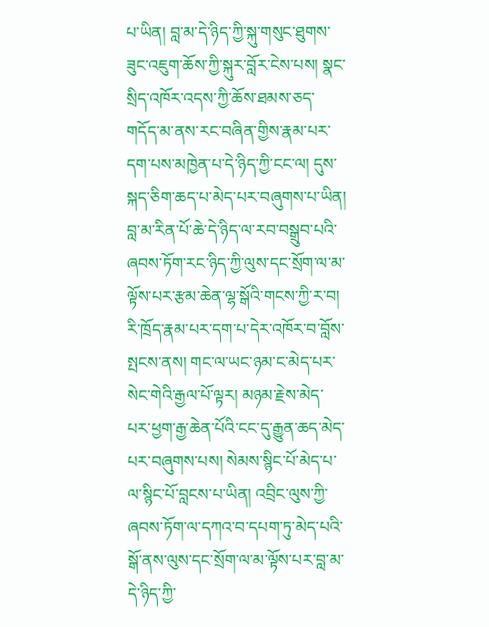པ་ཡིན། བླ་མ་དེ་ཉིད་ཀྱི་སྐུ་གསུང་ཐུགས་ཟུང་འཇུག་ཆོས་ཀྱི་སྐུར་བློར་ངེས་པས། སྣང་སྲིད་འཁོར་འདས་ཀྱི་ཆོས་ཐམས་ཅད་གདོད་མ་ནས་རང་བཞིན་གྱིས་རྣམ་པར་དག་པས་མཁྱེན་པ་དེ་ཉིད་ཀྱི་ངང་ལ། དུས་སྐད་ཅིག་ཆད་པ་མེད་པར་བཞུགས་པ་ཡིན། བླ་མ་རིན་པོ་ཆེ་དེ་ཉིད་ལ་རབ་བསྒྲུབ་པའི་ཞབས་ཏོག་རང་ཉིད་ཀྱི་ལུས་དང་སྲོག་ལ་མ་ལྟོས་པར་རྩམ་ཆེན་ལྷ་སྒོའི་གངས་ཀྱི་ར་བ། རི་ཁྲོད་རྣམ་པར་དག་པ་དེར་འཁོར་བ་བློས་སྤངས་ནས། གང་ལ་ཡང་ཉམ་ང་མེད་པར་སེང་གེའི་རྒྱལ་པོ་ལྟར། མཉམ་རྗེས་མེད་པར་ཕྱག་རྒྱ་ཆེན་པོའི་ངང་དུ་རྒྱུན་ཆད་མེད་པར་བཞུགས་པས། སེམས་སྙིང་པོ་མེད་པ་ལ་སྙིང་པོ་བླངས་པ་ཡིན། འབྲིང་ལུས་ཀྱི་ཞབས་ཏོག་ལ་དཀའ་བ་དཔག་ཏུ་མེད་པའི་སྒོ་ནས་ལུས་དང་སྲོག་ལ་མ་ལྟོས་པར་བླ་མ་དེ་ཉིད་ཀྱི་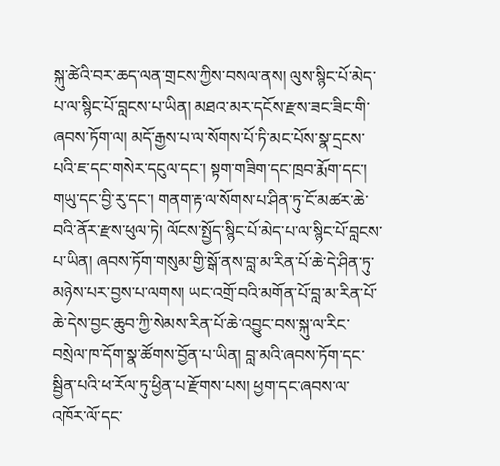སྐུ་ཚེའི་བར་ཆད་ལན་གྲངས་ཀྱིས་བསལ་ནས། ལུས་སྙིང་པོ་མེད་པ་ལ་སྙིང་པོ་བླངས་པ་ཡིན། མཐའ་མར་དངོས་རྫས་ཟང་ཟིང་གི་ཞབས་ཏོག་ལ། མདོ་རྒྱས་པ་ལ་སོགས་པོ་ཏི་མང་པོས་སྣ་དྲངས་པའི་ཇ་དང་གསེར་དངུལ་དང་། སྟག་གཟིག་དང་ཁྲབ་རྨོག་དང་། གཡུ་དང་བྱི་རུ་དང་། གནག་རྟ་ལ་སོགས་པ་ཤིན་ཏུ་ངོ་མཚར་ཆེ་བའི་ནོར་རྫས་ཕུལ་ཏེ། ལོངས་སྤྱོད་སྙིང་པོ་མེད་པ་ལ་སྙིང་པོ་བླངས་པ་ཡིན། ཞབས་ཏོག་གསུམ་གྱི་སྒོ་ནས་བླ་མ་རིན་པོ་ཆེ་དེ་ཤིན་ཏུ་མཉེས་པར་བྱས་པ་ལགས། ཡང་འགྲོ་བའི་མགོན་པོ་བླ་མ་རིན་པོ་ཆེ་དེས་བྱང་ཆུབ་ཀྱི་སེམས་རིན་པོ་ཆེ་འབྱུང་བས་སྐུ་ལ་རིང་བསྲེལ་ཁ་དོག་སྣ་ཚོགས་བྱོན་པ་ཡིན། བླ་མའི་ཞབས་ཏོག་དང་སྦྱིན་པའི་ཕ་རོལ་ཏུ་ཕྱིན་པ་རྫོགས་པས། ཕྱག་དང་ཞབས་ལ་འཁོར་ལོ་དང་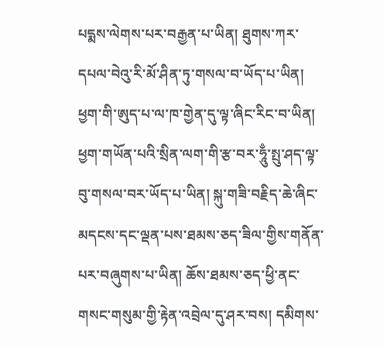པདྨས་ལེགས་པར་བརྒྱན་པ་ཡིན། ཐུགས་ཀར་དཔལ་བེའུ་རི་མོ་ཤིན་ཏུ་གསལ་བ་ཡོད་པ་ཡིན། ཕྱག་གི་ཨུད་པ་ལ་ཁ་གྱེན་དུ་ལྟ་ཞིང་རིང་བ་ཡིན། ཕྱག་གཡོན་པའི་སྲིན་ལག་གི་རྩ་བར་ཧཱུྃ་སྤུ་ཤད་ལྟ་བུ་གསལ་བར་ཡོད་པ་ཡིན། སྐུ་གཟི་བརྗིད་ཆེ་ཞིང་མདངས་དང་ལྡན་པས་ཐམས་ཅད་ཟིལ་གྱིས་གནོན་པར་བཞུགས་པ་ཡིན། ཆོས་ཐམས་ཅད་ཕྱི་ནང་གསང་གསུམ་གྱི་རྟེན་འབྲེལ་དུ་ཤར་བས། དམིགས་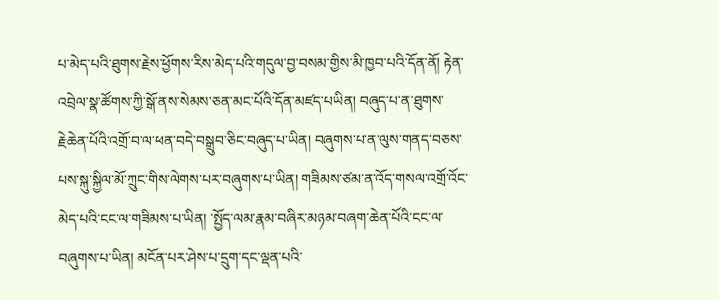པ་མེད་པའི་ཐུགས་རྗེས་ཕྱོགས་རིས་མེད་པའི་གདུལ་བྱ་བསམ་གྱིས་མི་ཁྱབ་པའི་དོན་ནོ། རྟེན་འབྲེལ་སྣ་ཚོགས་ཀྱི་སྒོ་ནས་སེམས་ཅན་མང་པོའི་དོན་མཛད་པཡིན། བཞུད་པ་ན་ཐུགས་རྗེཆེན་པོའི་འགྲོ་བ་ལ་ཕན་བདེ་བསྒྲུབ་ཅིང་བཞུད་པ་ཡིན། བཞུགས་པ་ན་ལུས་གནད་བཅས་པས་སྐུ་སྐྱིལ་མོ་ཀྲུང་གིས་ལེགས་པར་བཞུགས་པ་ཡིན། གཟིམས་ཙམ་ན་འོད་གསལ་འགྲོ་འོང་མེད་པའི་ངང་ལ་གཟིམས་པ་ཡིན། ་སྤྱོད་ལམ་རྣམ་བཞིར་མཉམ་བཞག་ཆེན་པོའི་ངང་ལ་བཞུགས་པ་ཡིན། མངོན་པར་ཤེས་པ་དྲུག་དང་ལྡན་པའི་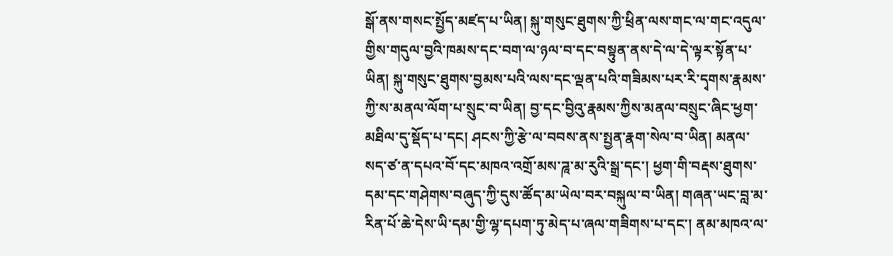སྒོ་ནས་གསང་སྤྱོད་མཛད་པ་ཡིན། སྐུ་གསུང་ཐུགས་ཀྱི་ཕྲིན་ལས་གང་ལ་གང་འདུལ་གྱིས་གདུལ་བྱའི་ཁམས་དང་བག་ལ་ཉལ་བ་དང་བསྟུན་ནས་དེ་ལ་དེ་ལྟར་སྟོན་པ་ཡིན། སྐུ་གསུང་ཐུགས་བྱམས་པའི་ལས་དང་ལྡན་པའི་གཟིམས་པར་རི་དྭགས་རྣམས་ཀྱི་ས་མནལ་ལོག་པ་སྲུང་བ་ཡིན། བྱ་དང་བྱིའུ་རྣམས་ཀྱིས་མནལ་བསྲུང་ཞིང་ཕྱག་མཐིལ་དུ་སྡོད་པ་དང། ཤངས་ཀྱི་རྩེ་ལ་བབས་ནས་སྤྱན་རྣག་སེལ་བ་ཡིན། མནལ་སད་ཙ་ན་དཔའ་བོ་དང་མཁའ་འགྲོ་མས་ཌཱ་མ་རུའི་སྒྲ་དང་། ཕྱག་གི་བརྡས་ཐུགས་དམ་དང་གཤེགས་བཞུད་ཀྱི་དུས་ཚོད་མ་ཡེལ་བར་བསྐུལ་བ་ཡིན། གཞན་ཡང་བླ་མ་རིན་པོ་ཆེ་དེས་ཡི་དམ་གྱི་ལྷ་དཔག་ཏུ་མེད་པ་ཞལ་གཟིགས་པ་དང་། ནམ་མཁའ་ལ་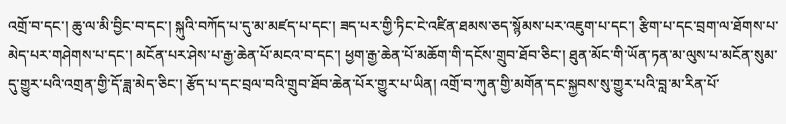འགྲོ་བ་དང་། ཆུ་ལ་མི་བྱིང་བ་དང་། སྐུའི་བཀོད་པ་དུ་མ་མཛད་པ་དང་། ཟད་པར་གྱི་ཏིང་ངེ་འཛིན་ཐམས་ཅད་སྙོམས་པར་འཇུག་པ་དང་། རྩིག་པ་དང་བྲག་ལ་ཐོགས་པ་མེད་པར་གཤེགས་པ་དང་། མངོན་པར་ཤེས་པ་རྒྱ་ཆེན་པོ་མངའ་བ་དང་། ཕྱག་རྒྱ་ཆེན་པོ་མཆོག་གི་དངོས་གྲུབ་ཐོབ་ཅིང་། ཐུན་མོང་གི་ཡོན་ཏན་མ་ལུས་པ་མངོན་སུམ་དུ་གྱུར་པའི་འགྲན་གྱི་དོ་ཟླ་མེད་ཅིང་། རྩོད་པ་དང་བྲལ་བའི་གྲུབ་ཐོབ་ཆེན་པོར་གྱུར་པ་ཡིན། འགྲོ་བ་ཀུན་གྱི་མགོན་དང་སྐྱབས་སུ་གྱུར་པའི་བླ་མ་རིན་པོ་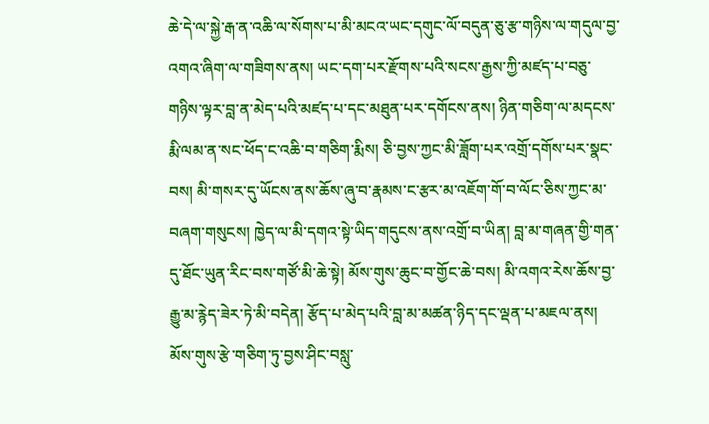ཆེ་དེ་ལ་སྐྱེ་རྒ་ན་འཆི་ལ་སོགས་པ་མི་མངའ་ཡང་དགུང་ལོ་བདུན་ཅུ་རྩ་གཉིས་ལ་གདུལ་བྱ་འགའ་ཞིག་ལ་གཟིགས་ནས། ཡང་དག་པར་རྫོགས་པའི་སངས་རྒྱས་ཀྱི་མཛད་པ་བཅུ་གཉིས་ལྟར་བླ་ན་མེད་པའི་མཛད་པ་དང་མཐུན་པར་དགོངས་ནས། ཉིན་གཅིག་ལ་མདངས་རྨི་ལམ་ན་སང་ཕོད་ང་འཆི་བ་གཅིག་རྨིས། ཅི་བྱས་ཀྱང་མི་ཟློག་པར་འགྲོ་དགོས་པར་སྣང་བས། མི་གསར་དུ་ཡོངས་ནས་ཆོས་ཞུ་བ་རྣམས་ང་རྩར་མ་འཇོག་གོ་བ་ལོང་ཅིས་ཀྱང་མ་བཞག་གསུངས། ཁྱེད་ལ་མི་དགའ་སྟེ་ཡིད་གདུངས་ནས་འགྲོ་བ་ཡིན། བླ་མ་གཞན་གྱི་གན་དུ་ཐོང་ཡུན་རིང་བས་གཙོ་མི་ཆེ་སྟེ། མོས་གུས་ཆུང་བ་གྱོང་ཆེ་བས། མི་འགའ་རེས་ཆོས་བྱ་རྒྱུ་མ་རྙེད་ཟེར་ཏེ་མི་བདེན། རྩོད་པ་མེད་པའི་བླ་མ་མཚན་ཉིད་དང་ལྡན་པ་མཇལ་ནས། མོས་གུས་རྩེ་གཅིག་ཏུ་བྱས་ཤིང་བསླུ་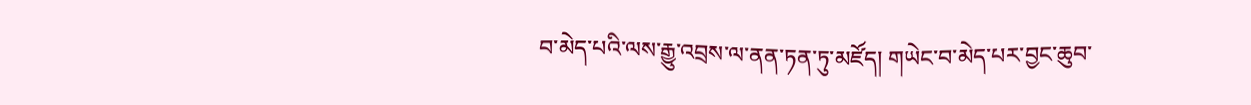བ་མེད་པའི་ལས་རྒྱུ་འབྲས་ལ་ནན་ཏན་ཏུ་མཛོད། གཡེང་བ་མེད་པར་བྱང་ཆུབ་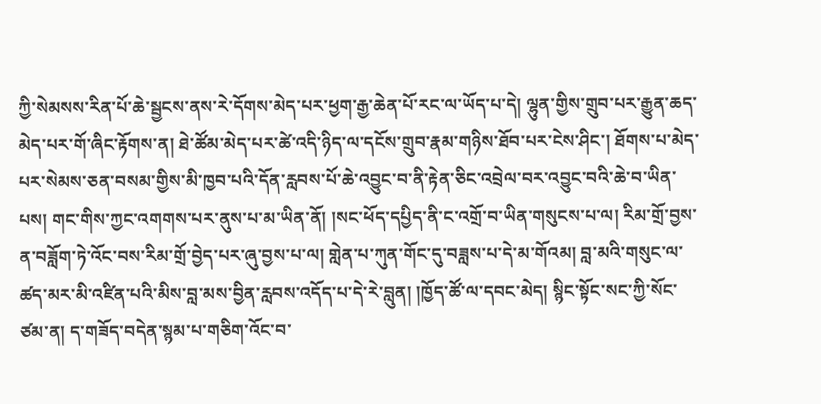ཀྱི་སེམསས་རིན་པོ་ཆེ་སྦྱངས་ནས་རེ་དོགས་མེད་པར་ཕྱག་རྒྱ་ཆེན་པོ་རང་ལ་ཡོད་པ་དེ། ལྷུན་གྱིས་གྲུབ་པར་རྒྱུན་ཆད་མེད་པར་གོ་ཞིང་རྟོགས་ན། ཐེ་ཚོམ་མེད་པར་ཚེ་འདི་ཉིད་ལ་དངོས་གྲུབ་རྣམ་གཉིས་ཐོབ་པར་ངེས་ཤིང་། ཐོགས་པ་མེད་པར་སེམས་ཅན་བསམ་གྱིས་མི་ཁྱབ་པའི་དོན་རླབས་པོ་ཆེ་འབྱུང་བ་ནི་རྟེན་ཅིང་འབྲེལ་བར་འབྱུང་བའི་ཆེ་བ་ཡིན་པས། གང་གིས་ཀྱང་འགགས་པར་ནུས་པ་མ་ཡིན་ནོ། །སང་ཕོད་དཔྱིད་ནི་ང་འགྲོ་བ་ཡིན་གསུངས་པ་ལ། རིམ་གྲོ་བྱས་ན་བཟློག་ཏེ་འོང་བས་རིམ་གྲོ་བྱེད་པར་ཞུ་བྱས་པ་ལ། གླེན་པ་ཀུན་གོང་དུ་བཟླས་པ་དེ་མ་གོའམ། བླ་མའི་གསུང་ལ་ཚད་མར་མི་འཛིན་པའི་མིས་བླ་མས་བྱིན་རླབས་འདོད་པ་དེ་རེ་བླུན། །ཁྱོད་ཚོ་ལ་དབང་མེད། སྙིང་སྟོང་སང་ཀྱི་སོང་ཙམ་ན། ད་གཟོད་བདེན་སྙམ་པ་གཅིག་འོང་བ་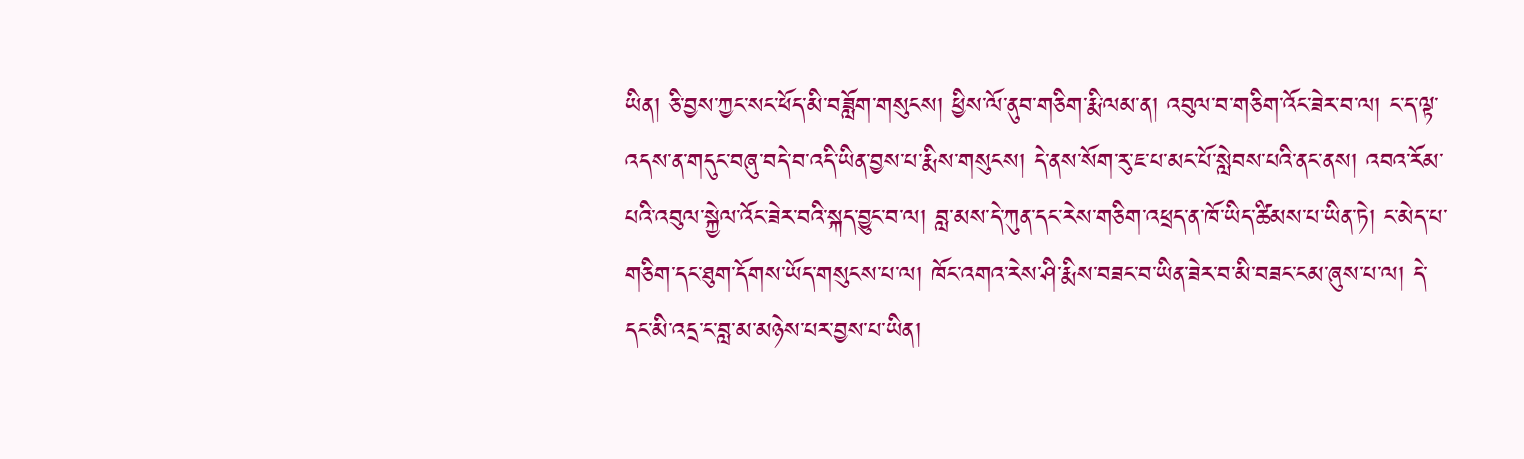ཡིན། ཅི་བྱས་ཀྱང་སང་ཕོད་མི་བཟློག་གསུངས། ཕྱིས་ལོ་ནུབ་གཅིག་རྨི་ལམ་ན། འབུལ་བ་གཅིག་འོང་ཟེར་བ་ལ། ང་ད་ལྟ་འདས་ན་གདུང་བཞུ་བདེ་བ་འདི་ཡིན་བྱས་པ་རྨིས་གསུངས། དེ་ནས་སོག་རུ་ཇ་པ་མང་པོ་སླེབས་པའི་ནང་ནས། འབའ་རོམ་པའི་འབུལ་སྐྱེལ་འོང་ཟེར་བའི་སྐད་བྱུང་བ་ལ། བླ་མས་དེ་ཀུན་དང་རེས་གཅིག་འཕྲད་ན་ཁོ་ཡིད་ཚིམས་པ་ཡིན་ཏེ། ང་མེད་པ་གཅིག་དང་ཐུག་དོགས་ཡོད་གསུངས་པ་ལ། ཁོང་འགའ་རེས་ཤི་རྨིས་བཟང་བ་ཡིན་ཟེར་བ་མི་བཟང་ངམ་ཞུས་པ་ལ། དེ་དང་མི་འདྲ་ང་བླ་མ་མཉེས་པར་བྱས་པ་ཡིན།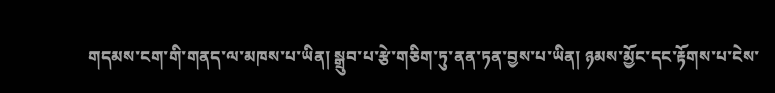གདམས་ངག་གི་གནད་ལ་མཁས་པ་ཡིན། སྒྲུབ་པ་རྩེ་གཅིག་ཏུ་ནན་ཏན་བྱས་པ་ཡིན། ཉམས་མྱོང་དང་རྟོགས་པ་ངེས་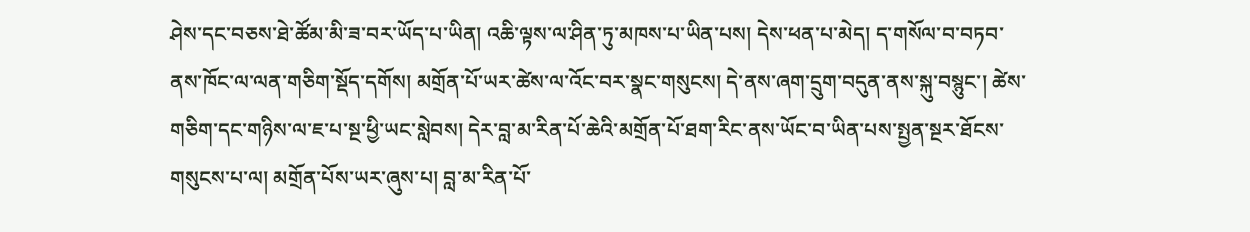ཤེས་དང་བཅས་ཐེ་ཚོམ་མི་ཟ་བར་ཡོད་པ་ཡིན། འཆི་ལྟས་ལ་ཤིན་ཏུ་མཁས་པ་ཡིན་པས། དེས་ཕན་པ་མེད། ད་གསོལ་བ་བཏབ་ནས་ཁོང་ལ་ལན་གཅིག་སྡོད་དགོས། མགྲོན་པོ་ཡར་ཚེས་ལ་འོང་བར་སྣང་གསུངས། དེ་ནས་ཞག་དྲུག་བདུན་ནས་སྐུ་བསྙུང་། ཚེས་གཅིག་དང་གཉིས་ལ་ཇ་པ་སྔ་ཕྱི་ཡང་སླེབས། དེར་བླ་མ་རིན་པོ་ཆེའི་མགྲོན་པོ་ཐག་རིང་ནས་ཡོང་བ་ཡིན་པས་སྤྱན་སྔར་ཐོངས་གསུངས་པ་ལ། མགྲོན་པོས་ཡར་ཞུས་པ། བླ་མ་རིན་པོ་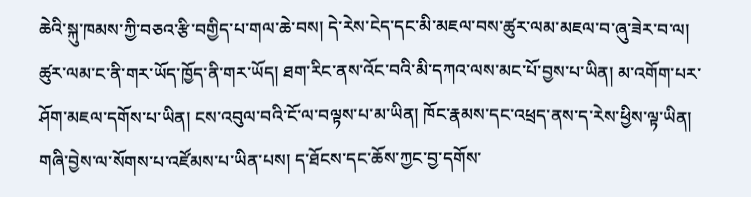ཆེའི་སྐུ་ཁམས་ཀྱི་བཅའ་རྩི་བགྱིད་པ་གལ་ཆེ་བས། དེ་རེས་ངེད་དང་མི་མཇལ་བས་ཚུར་ལམ་མཇལ་བ་ཞུ་ཟེར་བ་ལ། ཚུར་ལམ་ང་ནི་གར་ཡོད་ཁྱོད་ནི་གར་ཡོད། ཐག་རིང་ནས་འོང་བའི་མི་དཀའ་ལས་མང་པོ་བྱས་པ་ཡིན། མ་འགོག་པར་ཤོག་མཇལ་དགོས་པ་ཡིན། ངས་འབུལ་བའི་ངོ་ལ་བལྟས་པ་མ་ཡིན། ཁོང་རྣམས་དང་འཕྲད་ནས་ད་རེས་ཕྱིས་ལྟ་ཡིན། གཞི་བྱེས་ལ་སོགས་པ་འཛོམས་པ་ཡིན་པས། ད་ཐོངས་དང་ཆོས་ཀྱང་བྱ་དགོས་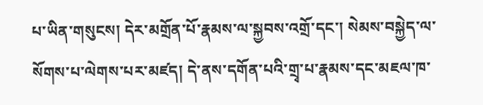པ་ཡིན་གསུངས། དེར་མགྲོན་པོ་རྣམས་ལ་སྐྱབས་འགྲོ་དང་། སེམས་བསྐྱེད་ལ་སོགས་པ་ལེགས་པར་མཛད། དེ་ནས་དགོན་པའི་གྲྭ་པ་རྣམས་དང་མཇལ་ཁ་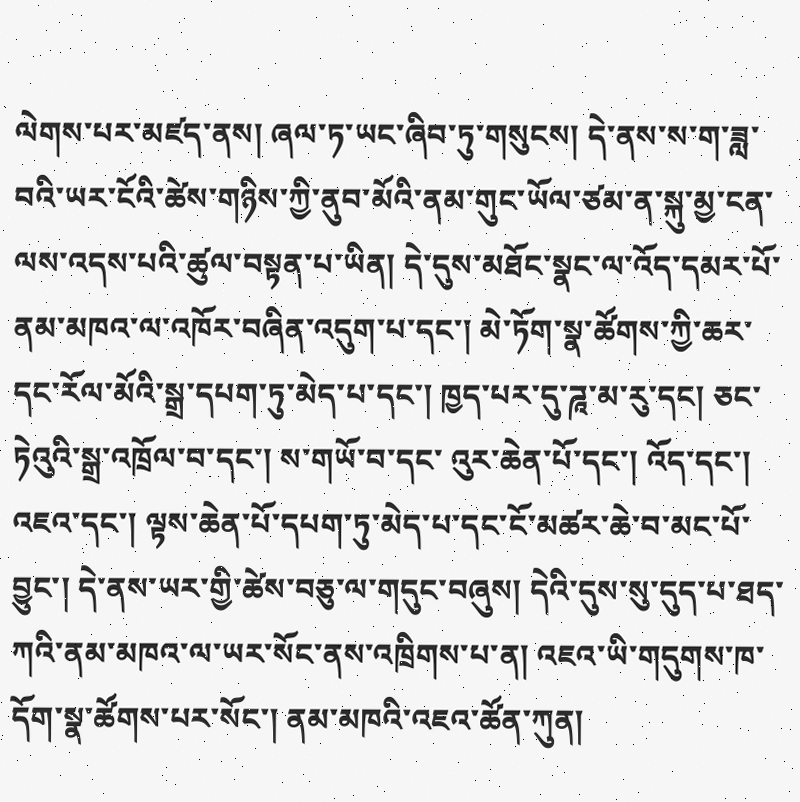ལེགས་པར་མཛད་ནས། ཞལ་ཏ་ཡང་ཞིབ་ཏུ་གསུངས། དེ་ནས་ས་ག་ཟླ་བའི་ཡར་ངོའི་ཚེས་གཉིས་ཀྱི་ནུབ་མོའི་ནམ་གུང་ཡོལ་ཙམ་ན་སྐུ་མྱ་ངན་ལས་འདས་པའི་ཚུལ་བསྟན་པ་ཡིན། དེ་དུས་མཐོང་སྣང་ལ་འོད་དམར་པོ་ནམ་མཁའ་ལ་འཁོར་བཞིན་འདུག་པ་དང་། མེ་ཏོག་སྣ་ཚོགས་ཀྱི་ཆར་དང་རོལ་མོའི་སྒྲ་དཔག་ཏུ་མེད་པ་དང་། ཁྱད་པར་དུ་ཌཱ་མ་རུ་དང། ཅང་ཏེའུའི་སྒྲ་འཁྲོལ་བ་དང་། ས་གཡོ་བ་དང་ འུར་ཆེན་པོ་དང་། འོད་དང་། འཇའ་དང་། ལྟས་ཆེན་པོ་དཔག་ཏུ་མེད་པ་དང་ངོ་མཚར་ཆེ་བ་མང་པོ་བྱུང་། དེ་ནས་ཡར་གྱི་ཚེས་བཅུ་ལ་གདུང་བཞུས། དེའི་དུས་སུ་དུད་པ་ཐད་ཀའི་ནམ་མཁའ་ལ་ཡར་སོང་ནས་འཁྲིགས་པ་ན། འཇའ་ཡི་གདུགས་ཁ་དོག་སྣ་ཚོགས་པར་སོང་། ནམ་མཁའི་འཇའ་ཚོན་ཀུན།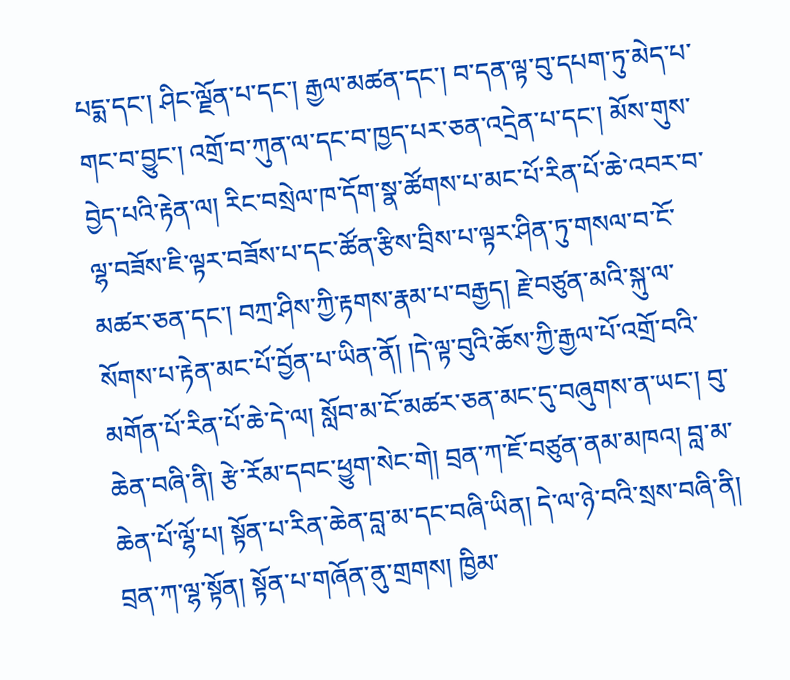པདྨ་དང་། ཤིང་ལྗོན་པ་དང་། རྒྱལ་མཚན་དང་། བ་དན་ལྟ་བུ་དཔག་ཏུ་མེད་པ་གང་བ་བྱུང་། འགྲོ་བ་ཀུན་ལ་དང་བ་ཁྱད་པར་ཅན་འདྲེན་པ་དང་། མོས་གུས་བྱེད་པའི་རྟེན་ལ། རིང་བསྲེལ་ཁ་དོག་སྣ་ཚོགས་པ་མང་པོ་རིན་པོ་ཆེ་འབར་བ་ལྷ་བཟོས་ཇི་ལྟར་བཟོས་པ་དང་ཚོན་རྩིས་བྲིས་པ་ལྟར་ཤིན་ཏུ་གསལ་བ་ངོ་མཚར་ཅན་དང་། བཀྲ་ཤིས་ཀྱི་རྟགས་རྣམ་པ་བརྒྱད། རྗེ་བཙུན་མའི་སྐུ་ལ་སོགས་པ་རྟེན་མང་པོ་བྱོན་པ་ཡིན་ནོ། །དེ་ལྟ་བུའི་ཆོས་ཀྱི་རྒྱལ་པོ་འགྲོ་བའི་མགོན་པོ་རིན་པོ་ཆེ་དེ་ལ། སློབ་མ་ངོ་མཚར་ཅན་མང་དུ་བཞུགས་ན་ཡང་། བུ་ཆེན་བཞི་ནི། རྩེ་རོམ་དབང་ཕྱུག་སེང་གེ། བྲན་ཀ་ཇོ་བཙུན་ནམ་མཁའ། བླ་མ་ཆེན་པོ་ལྷོ་པ། སྟོན་པ་རིན་ཆེན་བླ་མ་དང་བཞི་ཡིན། དེ་ལ་ཉེ་བའི་སྲས་བཞི་ནི། བྲན་ཀ་ལྷ་སྟོན། སྟོན་པ་གཞོན་ནུ་གྲགས། ཁྱིམ་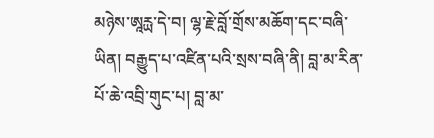མཉེས་ཨཱརྻ་དེ་བ། ལྷ་རྗེ་བློ་གྲོས་མཆོག་དང་བཞི་ཡིན། བརྒྱུད་པ་འཛིན་པའི་སྲས་བཞི་ནི། བླ་མ་རིན་པོ་ཆེ་འབྲི་གུང་པ། བླ་མ་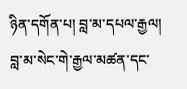ཉིན་དགོན་པ། བླ་མ་དཔལ་རྒྱལ། བླ་མ་སེང་གེ་རྒྱལ་མཚན་དང་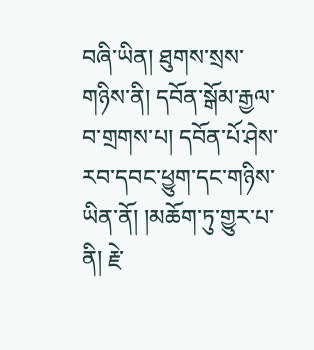བཞི་ཡིན། ཐུགས་སྲས་གཉིས་ནི། དབོན་སྒོམ་རྒྱལ་བ་གྲགས་པ། དབོན་པོ་ཤེས་རབ་དབང་ཕྱུག་དང་གཉིས་ཡིན་ནོ། །མཆོག་ཏུ་གྱུར་པ་ནི། རྗེ་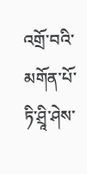འགྲོ་བའི་མགོན་པོ་ཏི་ཤྲཱི་ཤེས་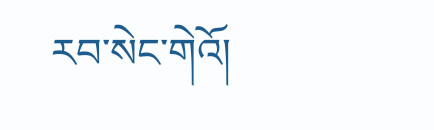རབ་སེང་གེའོ།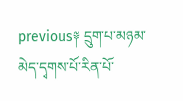previous༈ དྲུག་པ་མཉམ་མེད་དྭགས་པོ་རིན་པོ་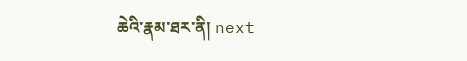ཆེའི་རྣམ་ཐར་ནི། next